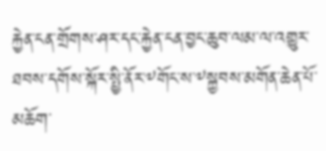རྐྱེན་ངན་གྲོགས་ཤར་དང་རྐྱེན་ངན་བྱང་ཆུབ་ལམ་ལ་འགྱུར་ཐབས་དགོས་སྐོར་སྤྱི་ནོར་༸གོང་ས་༸སྐྱབས་མགོན་ཆེན་པོ་མཆོག་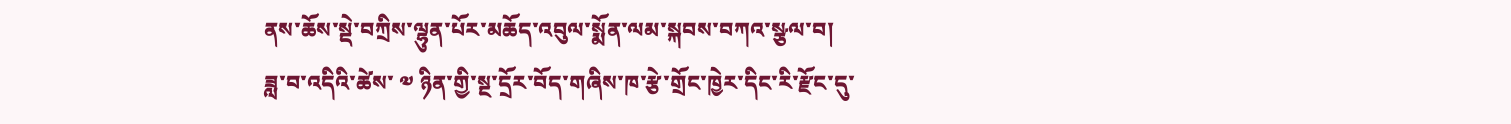ནས་ཆོས་སྡེ་བཀྲིས་ལྷུན་པོར་མཆོད་འབུལ་སྨོན་ལམ་སྐབས་བཀའ་སྩལ་བ།
ཟླ་བ་འདིའི་ཚེས་ ༧ ཉིན་གྱི་སྔ་དྲོར་བོད་གཞིས་ཁ་རྩེ་གྲོང་ཁྱེར་དིང་རི་རྫོང་དུ་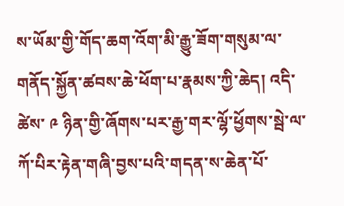ས་ཡོམ་གྱི་གོད་ཆག་འོག་མི་རྒྱུ་ཟོག་གསུམ་ལ་གནོད་སྐྱོན་ཚབས་ཆེ་ཕོག་པ་རྣམས་ཀྱི་ཆེད། འདི་ཚེས་ ༩ ཉིན་གྱི་ཞོགས་པར་རྒྱ་གར་ལྷོ་ཕྱོགས་སྦེ་ལ་ཀོ་པིར་རྟེན་གཞི་བྱས་པའི་གདན་ས་ཆེན་པོ་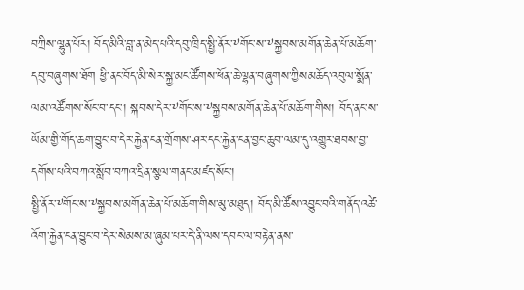བཀྲིས་ལྷུན་པོར། བོད་མིའི་བླ་ན་མེད་པའི་དབུ་ཁྲིད་སྤྱི་ནོར་༸གོང་ས་༸སྐྱབས་མགོན་ཆེན་པོ་མཆོག་དབུ་བཞུགས་ཐོག ཕྱི་ནང་བོད་མི་སེར་སྐྱ་མང་ཚོགས་ཕོན་ཆེ་ལྷན་བཞུགས་ཀྱིསམཆོད་འབུལ་སྨོན་ལམ་འཚོགས་སོང་བ་དང་། སྐབས་དེར་༸གོང་ས་༸སྐྱབས་མགོན་ཆེན་པོ་མཆོག་གིས། བོད་ནང་ས་ཡོམ་གྱི་གོད་ཆག་བྱུང་བ་དེར་རྐྱེན་ངན་གྲོགས་ཤར་དང་རྐྱེན་ངན་བྱང་ཆུབ་ལམ་དུ་འགྱུར་ཐབས་བྱ་དགོས་པའི་བཀའ་སློབ་བཀའ་དྲིན་སྩལ་གནང་མཛད་སོང་།
སྤྱི་ནོར་༸གོང་ས་༸སྐྱབས་མགོན་ཆེན་པོ་མཆོག་གིས་མུ་མཐུད། བོད་མི་ཚོས་འབྱུང་བའི་གནོད་འཚེ་འོག་རྐྱེན་ངན་བྱུང་བ་དེར་སེམས་མ་ཞུམ་པར་དེ་ནི་ལས་དབང་ལ་བརྟེན་ནས་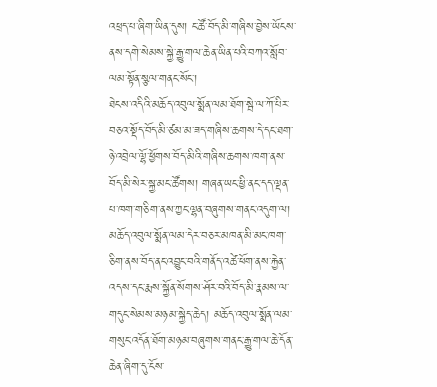འཕྲད་པ་ཞིག་ཡིན་དུས། ང་ཚོ་བོད་མི་གཞིས་བྱེས་ཡོངས་ནས་དགེ་སེམས་སྐྱེ་རྒྱུ་གལ་ཆེན་ཡིན་པའི་བཀའ་སློབ་ལམ་སྟོན་སྩལ་གནང་སོང་།
ཐེངས་འདིའི་མཆོད་འབུལ་སྨོན་ལམ་ཐོག་སྦེ་ལ་ཀོ་པིར་བཅའ་སྡོད་བོད་མི་ཙམ་མ་ཟད་གཞིས་ཆགས་དེ་དང་ཐག་ཉེ་འབྲེལ་ལྷོ་ཕྱོགས་བོད་མིའི་གཞིས་ཆགས་ཁག་ནས་བོད་མི་སེར་སྐྱ་མང་ཚོགས། གཞན་ཡང་ཕྱི་ནང་དད་ལྡན་པ་ཁག་གཅིག་ནས་ཀྱང་ལྷན་བཞུགས་གནང་འདུག་ལ། མཆོད་འབུལ་སྨོན་ལམ་དེར་བཅར་མཁན་མི་མང་ཁག་ཅིག་ནས་བོད་ནང་འབྱུང་བའི་གནོད་འཚེ་ཕོག་ནས་རྐྱེན་འདས་དང་རྨས་སྐྱོན་སོགས་ཤོར་བའི་བོད་མི་རྣམས་ལ་གདུང་སེམས་མཉམ་སྐྱེད་ཆེད། མཆོད་འབུལ་སྨོན་ལམ་གསུང་འདོན་ཐོག་མཉམ་བཞུགས་གནང་རྒྱུ་གལ་ཆེ་དོན་ཆེན་ཞིག་དུ་ངོས་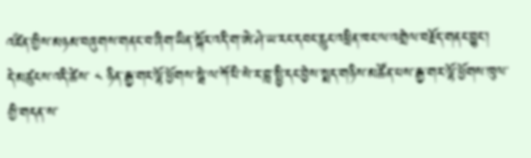འཛིན་གྱིས་མཉམ་བཞུགས་གནང་བ་ཞིག་ཡིན་སྐོར་འདི་ག་ཨེ་ཤེ་ཡ་རང་དབང་རླུང་འཕྲིན་ཁང་ལ་འགྲེལ་བརྗོད་གནང་བྱུང་།
དེ་མཚུངས་འདི་ཚེས་ ༨ ཉིན་རྒྱ་གར་ལྷོ་ཕྱོགས་སྦེ་ལ་ཀོ་པི་སེ་ར་བླ་སྤྱི་དང་བྱེས་སྨད་གཉིས་མཚོན་པས་རྒྱ་གར་ལྷོ་ཕྱོགས་ཁུལ་གྱི་གདན་ས་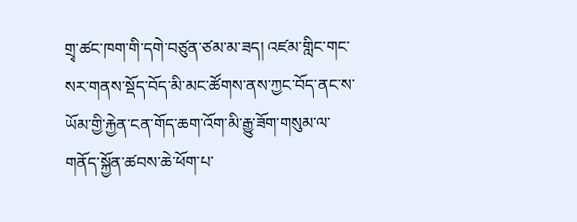གྲྭ་ཚང་ཁག་གི་དགེ་བཙུན་ཙམ་མ་ཟད། འཛམ་གླིང་གང་སར་གནས་སྡོད་བོད་མི་མང་ཚོགས་ནས་ཀྱང་བོད་ནང་ས་ཡོམ་གྱི་རྐྱེན་ངན་གོད་ཆག་འོག་མི་རྒྱུ་ཟོག་གསུམ་ལ་གནོད་སྐྱོན་ཚབས་ཆེ་ཕོག་པ་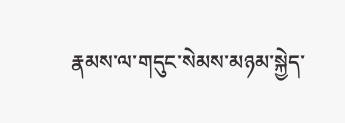རྣམས་ལ་གདུང་སེམས་མཉམ་སྐྱེད་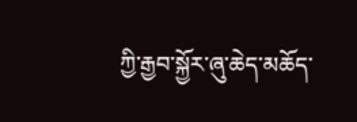ཀྱི་རྒྱབ་སྐྱོར་ཞུ་ཆེད་མཆོད་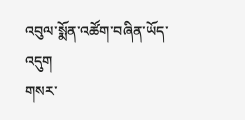འབུལ་སྨོན་འཚོག་བཞིན་ཡོད་འདུག
གསར་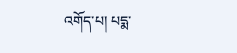འགོད་པ། པདྨ་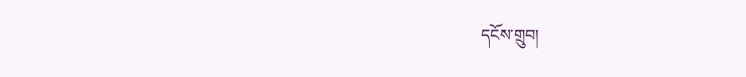དངོས་གྲུབ།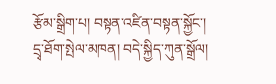རྩོམ་སྒྲིག་པ། བསྟན་འཛིན་བསྟན་སྐྱོང་།
དྲྭ་ཐོག་སྤེལ་མཁན། བདེ་སྐྱིད་ཀུན་སྒྲོལ།